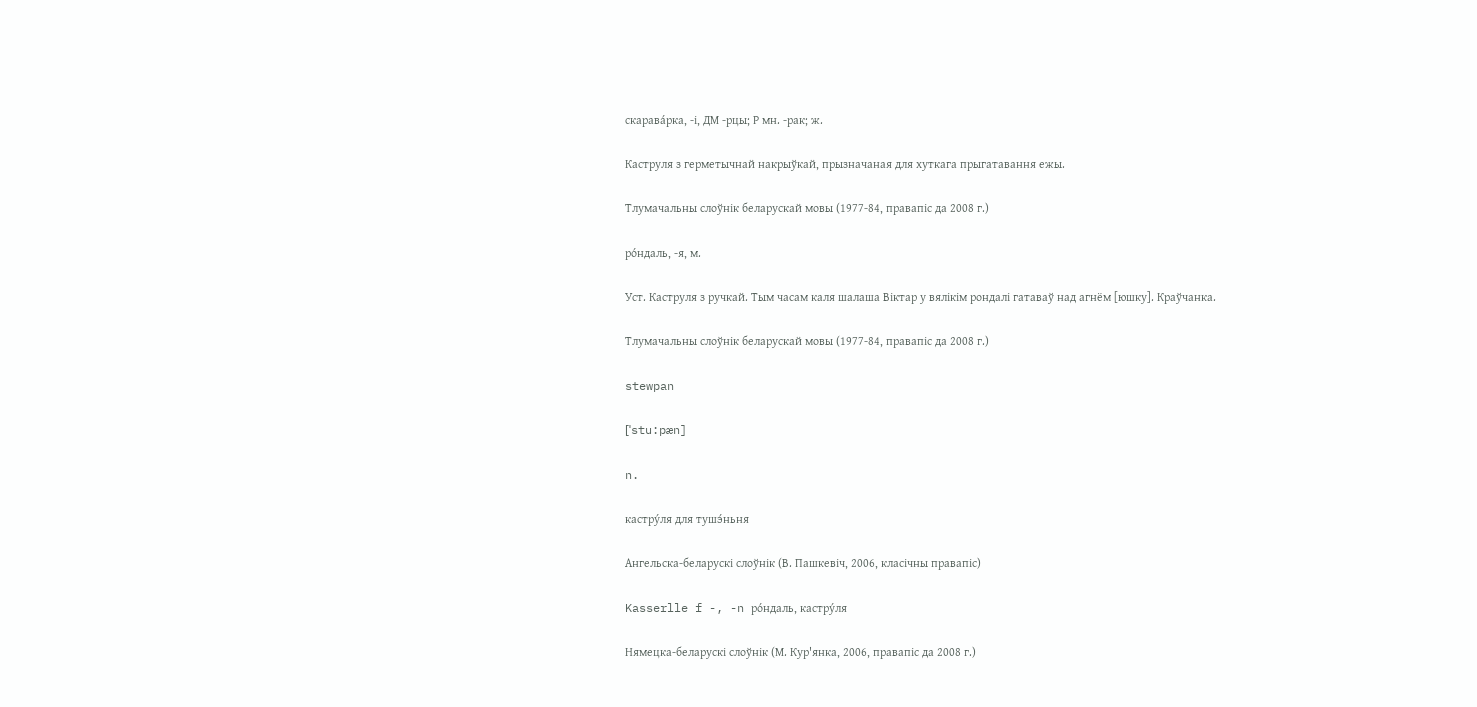скарава́рка, ‑і, ДМ ‑рцы; Р мн. ‑рак; ж.

Каструля з герметычнай накрыўкай, прызначаная для хуткага прыгатавання ежы.

Тлумачальны слоўнік беларускай мовы (1977-84, правапіс да 2008 г.)

ро́ндаль, ‑я, м.

Уст. Каструля з ручкай. Тым часам каля шалаша Віктар у вялікім рондалі гатаваў над агнём [юшку]. Краўчанка.

Тлумачальны слоўнік беларускай мовы (1977-84, правапіс да 2008 г.)

stewpan

[ˈstu:pæn]

n.

кастру́ля для тушэ́ньня

Ангельска-беларускі слоўнік (В. Пашкевіч, 2006, класічны правапіс)

Kasserlle f -, -n ро́ндаль, кастру́ля

Нямецка-беларускі слоўнік (М. Кур'янка, 2006, правапіс да 2008 г.)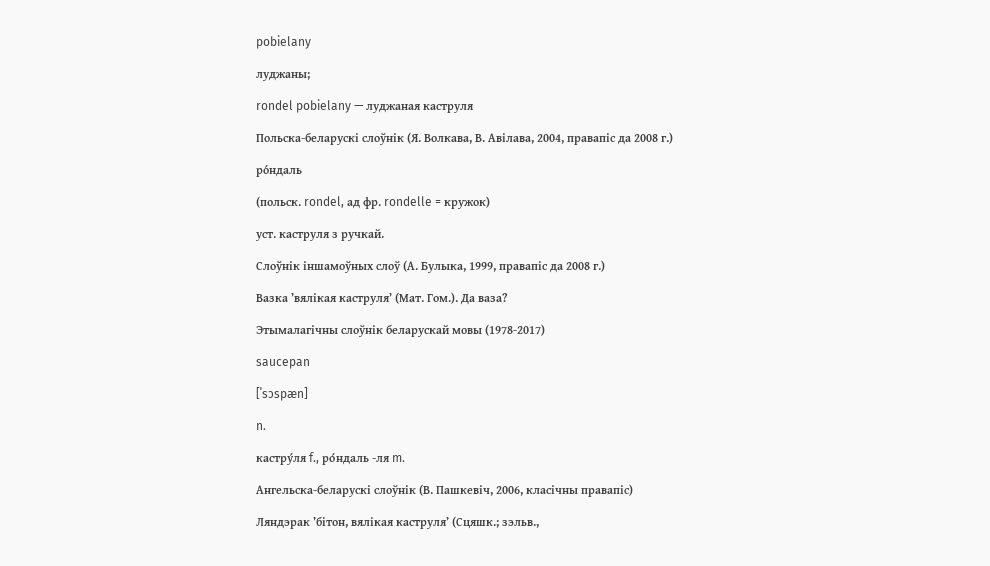pobielany

луджаны;

rondel pobielany — луджаная каструля

Польска-беларускі слоўнік (Я. Волкава, В. Авілава, 2004, правапіс да 2008 г.)

ро́ндаль

(польск. rondel, ад фр. rondelle = кружок)

уст. каструля з ручкай.

Слоўнік іншамоўных слоў (А. Булыка, 1999, правапіс да 2008 г.)

Вазка ’вялікая каструля’ (Мат. Гом.). Да ваза?

Этымалагічны слоўнік беларускай мовы (1978-2017)

saucepan

[ˈsɔspæn]

n.

кастру́ля f., ро́ндаль -ля m.

Ангельска-беларускі слоўнік (В. Пашкевіч, 2006, класічны правапіс)

Ляндэрак ’бітон, вялікая каструля’ (Сцяшк.; зэльв.,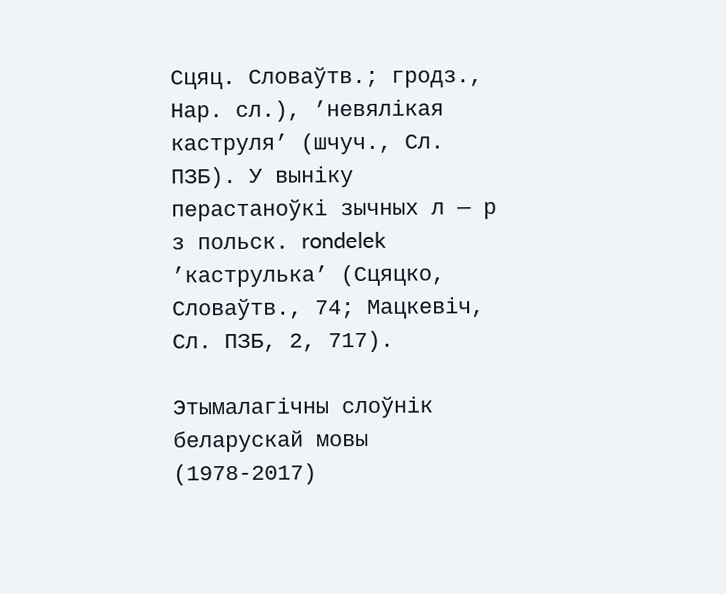Сцяц. Словаўтв.; гродз., Нар. сл.), ’невялікая каструля’ (шчуч., Сл. ПЗБ). У выніку перастаноўкі зычных л — р з польск. rondelek ’каструлька’ (Сцяцко, Словаўтв., 74; Мацкевіч, Сл. ПЗБ, 2, 717).

Этымалагічны слоўнік беларускай мовы (1978-2017)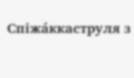Спіжа́ккаструля з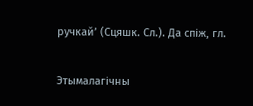ручкай’ (Сцяшк. Сл.). Да спіж, гл.

Этымалагічны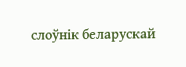слоўнік беларускай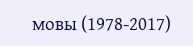мовы (1978-2017)